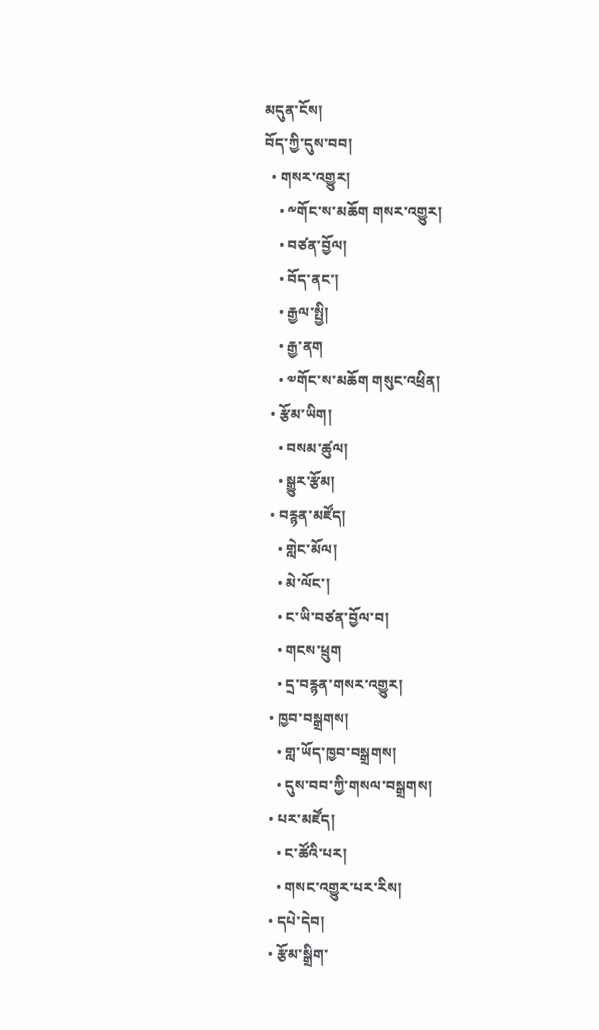མདུན་ངོས།
བོད་ཀྱི་དུས་བབ།
  • གསར་འགྱུར།
    • ༸གོང་ས་མཆོག གསར་འགྱུར།
    • བཙན་བྱོལ།
    • བོད་ནང་།
    • རྒྱལ་སྤྱི།
    • རྒྱ་ནག
    • ༧གོང་ས་མཆོག གསུང་འཕྲིན།
  • རྩོམ་ཡིག།
    • བསམ་ཚུལ།
    • སྒྱུར་རྩོམ།
  • བརྙན་མཛོད།
    • གླེང་མོལ།
    • མེ་ལོང་།
    • ང་ཡི་བཙན་བྱོལ་བ།
    • གངས་ཕྲུག
    • དྲ་བརྙན་གསར་འགྱུར།
  • ཁྱབ་བསྒྲགས།
    • གླ་ཡོད་ཁྱབ་བསྒྲགས།
    • དུས་བབ་ཀྱི་གསལ་བསྒྲགས།
  • པར་མཛོད།
    • ང་ཚོའི་པར།
    • གསང་འགྱུར་པར་རིས།
  • དཔེ་དེབ།
  • རྩོམ་སྒྲིག་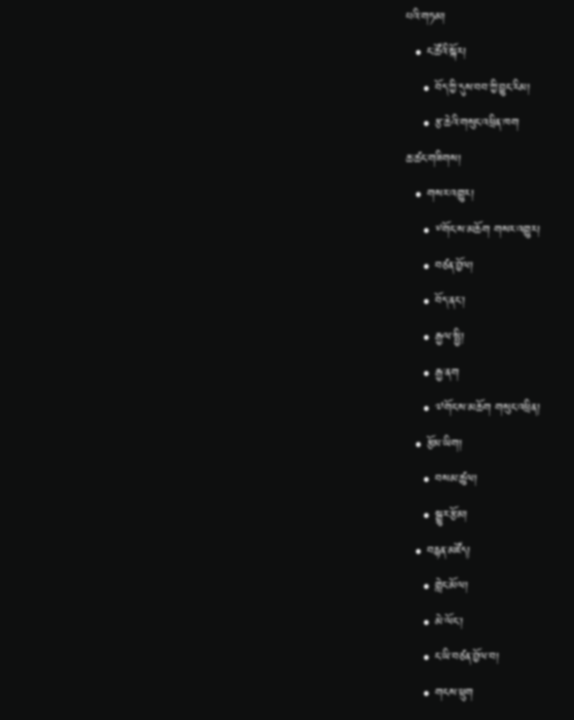པའི་གཏམ།
  • ང་ཚོའི་སྐོར།
    • བོད་ཀྱི་དུས་བབ་ཀྱི་བྱུང་རིམ།
    • རྩ་ཆེའི་གསུང་འཕྲིན་ཁག
ཆ་ཚང་གཟིགས།
  • གསར་འགྱུར།
    • ༸གོང་ས་མཆོག གསར་འགྱུར།
    • བཙན་བྱོལ།
    • བོད་ནང་།
    • རྒྱལ་སྤྱི།
    • རྒྱ་ནག
    • ༧གོང་ས་མཆོག གསུང་འཕྲིན།
  • རྩོམ་ཡིག།
    • བསམ་ཚུལ།
    • སྒྱུར་རྩོམ།
  • བརྙན་མཛོད།
    • གླེང་མོལ།
    • མེ་ལོང་།
    • ང་ཡི་བཙན་བྱོལ་བ།
    • གངས་ཕྲུག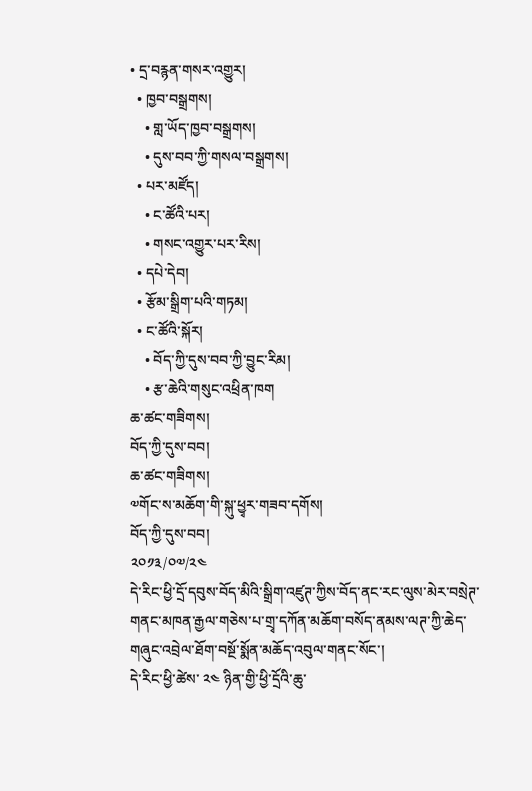• དྲ་བརྙན་གསར་འགྱུར།
  • ཁྱབ་བསྒྲགས།
    • གླ་ཡོད་ཁྱབ་བསྒྲགས།
    • དུས་བབ་ཀྱི་གསལ་བསྒྲགས།
  • པར་མཛོད།
    • ང་ཚོའི་པར།
    • གསང་འགྱུར་པར་རིས།
  • དཔེ་དེབ།
  • རྩོམ་སྒྲིག་པའི་གཏམ།
  • ང་ཚོའི་སྐོར།
    • བོད་ཀྱི་དུས་བབ་ཀྱི་བྱུང་རིམ།
    • རྩ་ཆེའི་གསུང་འཕྲིན་ཁག
ཆ་ཚང་གཟིགས།
བོད་ཀྱི་དུས་བབ།
ཆ་ཚང་གཟིགས།
༧གོང་ས་མཆོག་གི་སྐུ་ཕྱྭར་གཟབ་དགོས།
བོད་ཀྱི་དུས་བབ།
༢༠༡༣/༠༧/༢༤
དེ་རིང་ཕྱི་དྲོ་དབུས་བོད་མིའི་སྒྲིག་འཛུཊ་ཀྱིས་བོད་ནང་རང་ལུས་མེར་བསྲེཊ་གནང་མཁན་རྒྱལ་གཅེས་པ་གྲྭ་དཀོན་མཆོག་བསོད་ནམས་ལཊ་ཀྱི་ཆེད་གཞུང་འབྲེལ་ཐོག་བསྔོ་སྨོན་མཆོད་འབུལ་གནང་སོང་།
དེ་རིང་ཕྱི་ཚེས་ ༢༤ ཉིན་གྱི་ཕྱི་དྲོའི་ཆུ་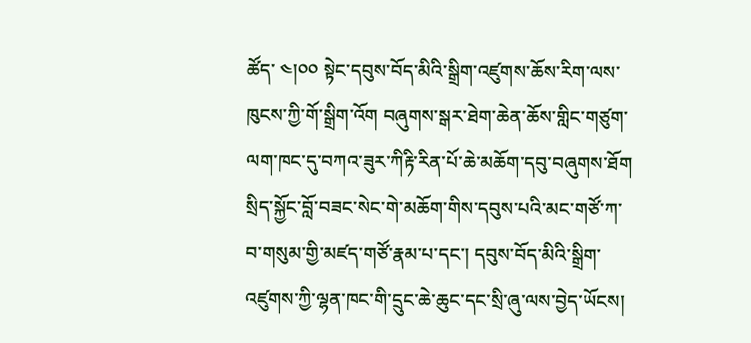ཚོད་ ༤།༠༠ སྟེང་དབུས་བོད་མིའི་སྒྲིག་འཛུགས་ཆོས་རིག་ལས་ཁུངས་ཀྱི་གོ་སྒྲིག་འོག བཞུགས་སྒར་ཐེག་ཆེན་ཆོས་གླིང་གཙུག་ལག་ཁང་དུ་བཀའ་ཟུར་ཀིརྟི་རིན་པོ་ཆེ་མཆོག་དབུ་བཞུགས་ཐོག སྲིད་སྐྱོང་བློ་བཟང་སེང་གེ་མཆོག་གིས་དབུས་པའི་མང་གཙོ་ཀ་བ་གསུམ་གྱི་མཛད་གཙོ་རྣམ་པ་དང་། དབུས་བོད་མིའི་སྒྲིག་འཛུགས་ཀྱི་ལྷན་ཁང་གི་དྲུང་ཆེ་ཆུང་དང་སྲི་ཞུ་ལས་བྱེད་ཡོངས།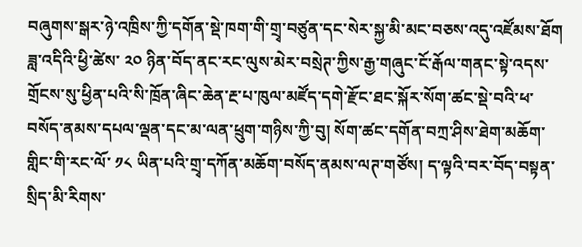བཞུགས་སྒར་ཉེ་འཁྲིས་ཀྱི་དགོན་སྡེ་ཁག་གི་གྲྭ་བཙུན་དང་སེར་སྐྱ་མི་མང་བཅས་འདུ་འཛོམས་ཐོག ཟླ་འདིའི་ཕྱི་ཚེས་ ༢༠ ཉིན་བོད་ནང་རང་ལུས་མེར་བསྲེཊ་ཀྱིས་རྒྱ་གཞུང་ངོ་རྒོལ་གནང་སྟེ་འདས་གྲོངས་སུ་ཕྱིན་པའི་སི་ཁྲོན་ཞིང་ཆེན་རྔ་པ་ཁུལ་མཛོད་དགེ་རྫོང་ཐང་སྐོར་སོག་ཚང་སྡེ་བའི་ཕ་བསོད་ནམས་དཔལ་ལྡན་དང་མ་ལན་ཕྲུག་གཉིས་ཀྱི་བུ། སོག་ཚང་དགོན་བཀྲ་ཤིས་ཐེག་མཆོག་གླིང་གི་རང་ལོ་ ༡༨ ཡིན་པའི་གྲྭ་དཀོན་མཆོག་བསོད་ནམས་ལཊ་གཙོས། ད་ལྟའི་བར་བོད་བསྟན་སྲིད་མི་རིགས་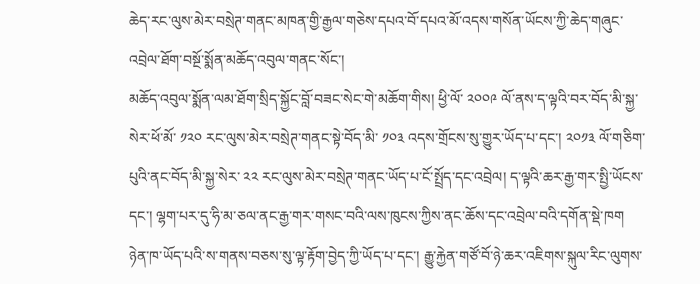ཆེད་རང་ལུས་མེར་བསྲེཊ་གནང་མཁན་གྱི་རྒྱལ་གཅེས་དཔའ་བོ་དཔའ་མོ་འདས་གསོན་ཡོངས་ཀྱི་ཆེད་གཞུང་འབྲེལ་ཐོག་བསྔོ་སྨོན་མཆོད་འབུལ་གནང་སོང་།
མཆོད་འབུལ་སྨོན་ལམ་ཐོག་སྲིད་སྐྱོང་བློ་བཟང་སེང་གེ་མཆོག་གིས། ཕྱི་ལོ་ ༢༠༠༩ ལོ་ནས་ད་ལྟའི་བར་བོད་མི་སྐྱ་སེར་ཕོ་མོ་ ༡༢༠ རང་ལུས་མེར་བསྲེཊ་གནང་སྟེ་བོད་མི་ ༡༠༣ འདས་གྲོངས་སུ་གྱུར་ཡོད་པ་དང་། ༢༠༡༣ ལོ་གཅིག་པུའི་ནང་བོད་མི་སྐྱ་སེར་ ༢༢ རང་ལུས་མེར་བསྲེཊ་གནང་ཡོད་པ་ངོ་སྤྲོད་དང་འབྲེལ། ད་ལྟའི་ཆར་རྒྱ་གར་སྤྱི་ཡོངས་དང་། ལྷག་པར་དུ་ཧི་མ་ཅལ་ནང་རྒྱ་གར་གསང་བའི་ལས་ཁུངས་ཀྱིས་ནང་ཆོས་དང་འབྲེལ་བའི་དགོན་སྡེ་ཁག ཉེན་ཁ་ཡོད་པའི་ས་གནས་བཅས་སུ་ལྟ་རྟོག་བྱེད་ཀྱི་ཡོད་པ་དང་། རྒྱུ་རྐྱེན་གཙོ་བོ་ཉེ་ཆར་འཇིགས་སྐུལ་རིང་ལུགས་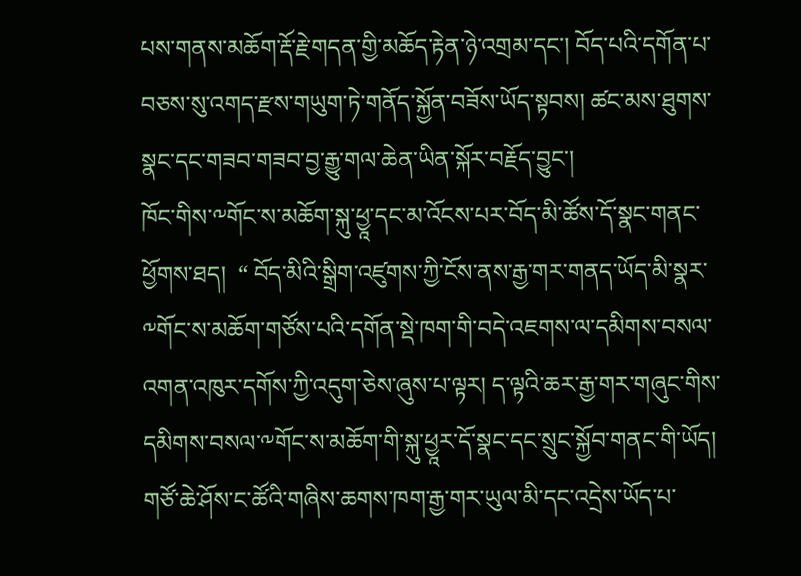པས་གནས་མཆོག་རྡོ་རྗེ་གདན་གྱི་མཆོད་རྟེན་ཉེ་འགྲམ་དང་། བོད་པའི་དགོན་པ་བཅས་སུ་འགད་རྫས་གཡུག་ཏེ་གནོད་སྐྱོན་བཟོས་ཡོད་སྟབས། ཚང་མས་ཐུགས་སྣང་དང་གཟབ་གཟབ་བྱ་རྒྱུ་གལ་ཆེན་ཡིན་སྐོར་བརྗོད་བྱུང་།
ཁོང་གིས་༸གོང་ས་མཆོག་སྐུ་ཕྱཱ་དང་མ་འོངས་པར་བོད་མི་ཚོས་དོ་སྣང་གནང་ཕྱོགས་ཐད།  “ བོད་མིའི་སྒྲིག་འཛུགས་ཀྱི་ངོས་ནས་རྒྱ་གར་གནད་ཡོད་མི་སྣར་༸གོང་ས་མཆོག་གཙོས་པའི་དགོན་སྡེ་ཁག་གི་བདེ་འཇགས་ལ་དམིགས་བསལ་འགན་འཁུར་དགོས་ཀྱི་འདུག་ཅེས་ཞུས་པ་ལྟར། ད་ལྟའི་ཆར་རྒྱ་གར་གཞུང་གིས་དམིགས་བསལ་༸གོང་ས་མཆོག་གི་སྐུ་ཕྱཱར་དོ་སྣང་དང་སྲུང་སྐྱོབ་གནང་གི་ཡོད། གཙོ་ཆེ་ཤོས་ང་ཚོའི་གཞིས་ཆགས་ཁག་རྒྱ་གར་ཡུལ་མི་དང་འདྲེས་ཡོད་པ་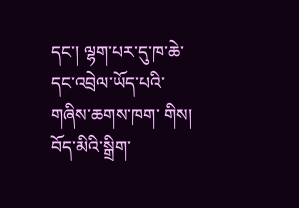དང་། ལྷག་པར་དུ་ཁ་ཆེ་དང་འབྲེལ་ཡོད་པའི་གཞིས་ཆགས་ཁག་ གིས། བོད་མིའི་སྒྲིག་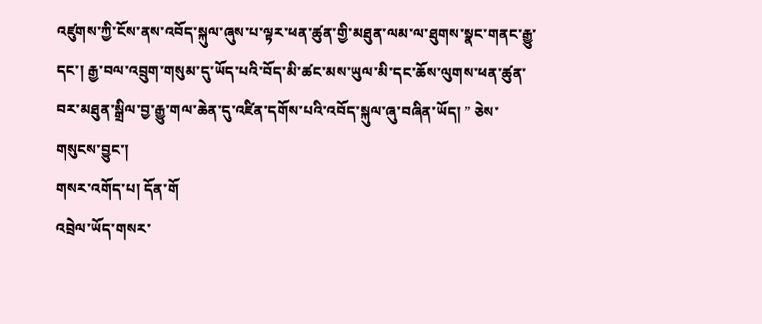འཛུགས་ཀྱི་ངོས་ནས་འབོད་སྐུལ་ཞུས་པ་ལྟར་ཕན་ཚུན་གྱི་མཐུན་ལམ་ལ་ཐུགས་སྣང་གནང་རྒྱུ་དང་། རྒྱ་བལ་འབྲུག་གསུམ་དུ་ཡོད་པའི་བོད་མི་ཚང་མས་ཡུལ་མི་དང་ཆོས་ལུགས་ཕན་ཚུན་བར་མཐུན་སྒྲིལ་བྱ་རྒྱུ་གལ་ཆེན་དུ་འཛིན་དགོས་པའི་འབོད་སྐུལ་ཞུ་བཞིན་ཡོད། ” ཅེས་གསུངས་བྱུང་།
གསར་འགོད་པ། དོན་གོ
འབྲེལ་ཡོད་གསར་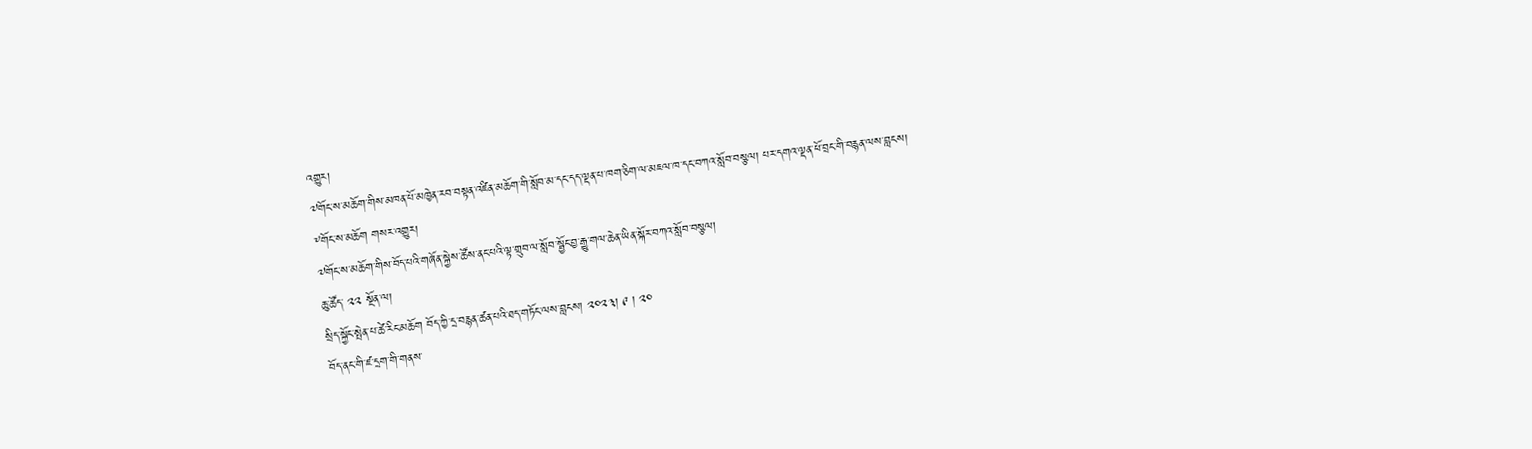འགྱུར།
༧གོང་ས་མཆོག་གིས་མཁན་པོ་མཁྱེན་རབ་བསྟན་འཛིན་མཆོག་གི་སློབ་མ་དང་དད་ལྡན་པ་ཁག་ཅིག་ལ་མཇལ་ཁ་དང་བཀའ་སློབ་བསྩལ། པར་དགའ་ལྡན་ཕོ་བྲང་གི་བརྙན་ལས་བླངས།
༸གོང་ས་མཆོག གསར་འགྱུར།
༧གོང་ས་མཆོག་གིས་བོད་པའི་གཞོན་སྐྱེས་ཚོས་ནང་པའི་ལྟ་གྲུབ་ལ་སློབ་སྦྱོང་བྱ་རྒྱུ་གལ་ཆེན་ཡིན་སྐོར་བཀའ་སློབ་བསྩལ།
ཆུ་ཚོད་ ༢༢ སྔོན་ལ།
སྲིད་སྐྱོང་སྤེན་པ་ཚེ་རིང་མཆོག བོད་ཀྱི་དྲ་བརྙན་ཚན་པའི་ཐད་གཏོང་ལས་བླངས། ༢༠༢༣། ༩ ། ༢༠
བོད་ནང་གི་ཛ་དྲག་གི་གནས་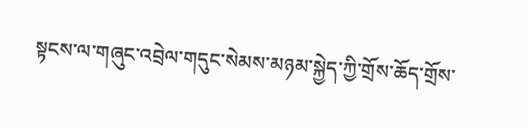སྟངས་ལ་གཞུང་འབྲེལ་གདུང་སེམས་མཉམ་སྐྱེད་ཀྱི་གྲོས་ཆོད་གྲོས་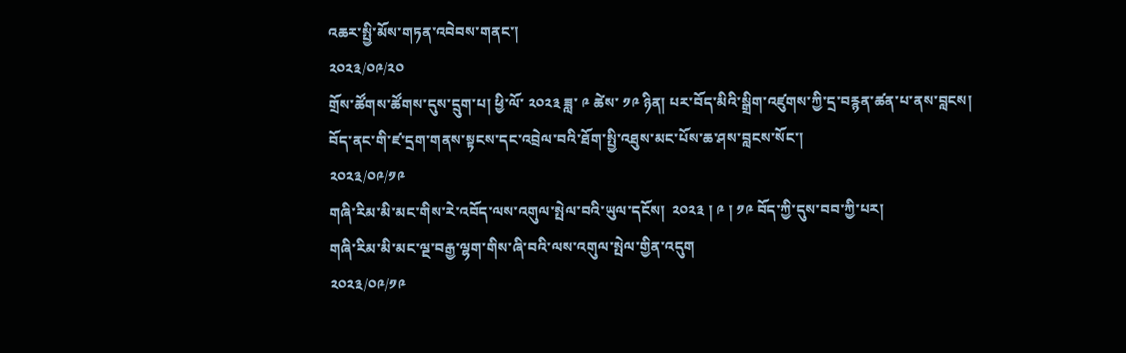འཆར་སྤྱི་མོས་གཏན་འབེབས་གནང་།
༢༠༢༣/༠༩/༢༠
གྲོས་ཚོགས་ཚོགས་དུས་དྲུག་པ། ཕྱི་ལོ་ ༢༠༢༣ ཟླ་ ༩ ཚེས་ ༡༩ ཉིན། པར་བོད་མིའི་སྒྲིག་འཛུགས་ཀྱི་དྲ་བརྙན་ཚན་པ་ནས་བླངས།
བོད་ནང་གི་ཛ་དྲག་གནས་སྟངས་དང་འབྲེལ་བའི་ཐོག་སྤྱི་འཐུས་མང་པོས་ཆ་ཤས་བླངས་སོང་།
༢༠༢༣/༠༩/༡༩
གཞི་རིམ་མི་མང་གིས་རེ་འབོད་ལས་འགུལ་སྤེལ་བའི་ཡུལ་དངོས།  ༢༠༢༣ ། ༩ ། ༡༩ བོད་ཀྱི་དུས་བབ་ཀྱི་པར།
གཞི་རིམ་མི་མང་ལྔ་བརྒྱ་ལྷག་གིས་ཞི་བའི་ལས་འགུལ་སྤེལ་གྱིན་འདུག
༢༠༢༣/༠༩/༡༩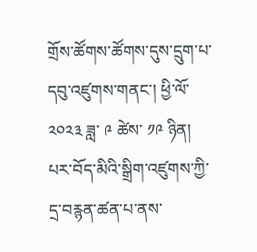གྲོས་ཚོགས་ཚོགས་དུས་དྲུག་པ་དབུ་འཛུགས་གནང་། ཕྱི་ལོ་ ༢༠༢༣ ཟླ་ ༩ ཚེས་ ༡༩ ཉིན། པར་བོད་མིའི་སྒྲིག་འཛུགས་ཀྱི་དྲ་བརྙན་ཚན་པ་ནས་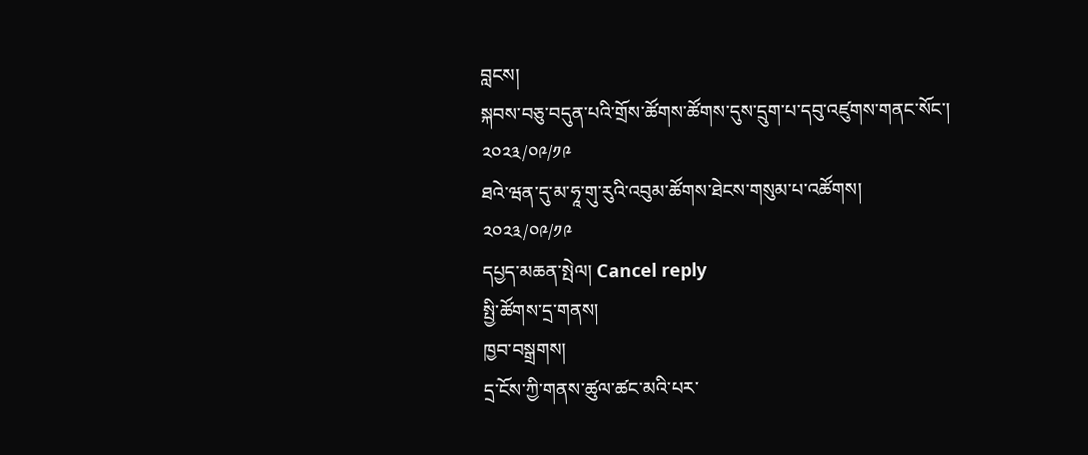བླངས།
སྐབས་བཅུ་བདུན་པའི་གྲོས་ཚོགས་ཚོགས་དུས་དྲུག་པ་དབུ་འཛུགས་གནང་སོང་།
༢༠༢༣/༠༩/༡༩
ཐའེ་ཝན་དུ་མ་ཧཱ་གུ་རུའི་འབུམ་ཚོགས་ཐེངས་གསུམ་པ་འཚོགས།
༢༠༢༣/༠༩/༡༩
དཔྱད་མཆན་སྤེལ། Cancel reply
སྤྱི་ཚོགས་དྲ་གནས།
ཁྱབ་བསྒྲགས།
དྲ་ངོས་ཀྱི་གནས་ཚུལ་ཚང་མའི་པར་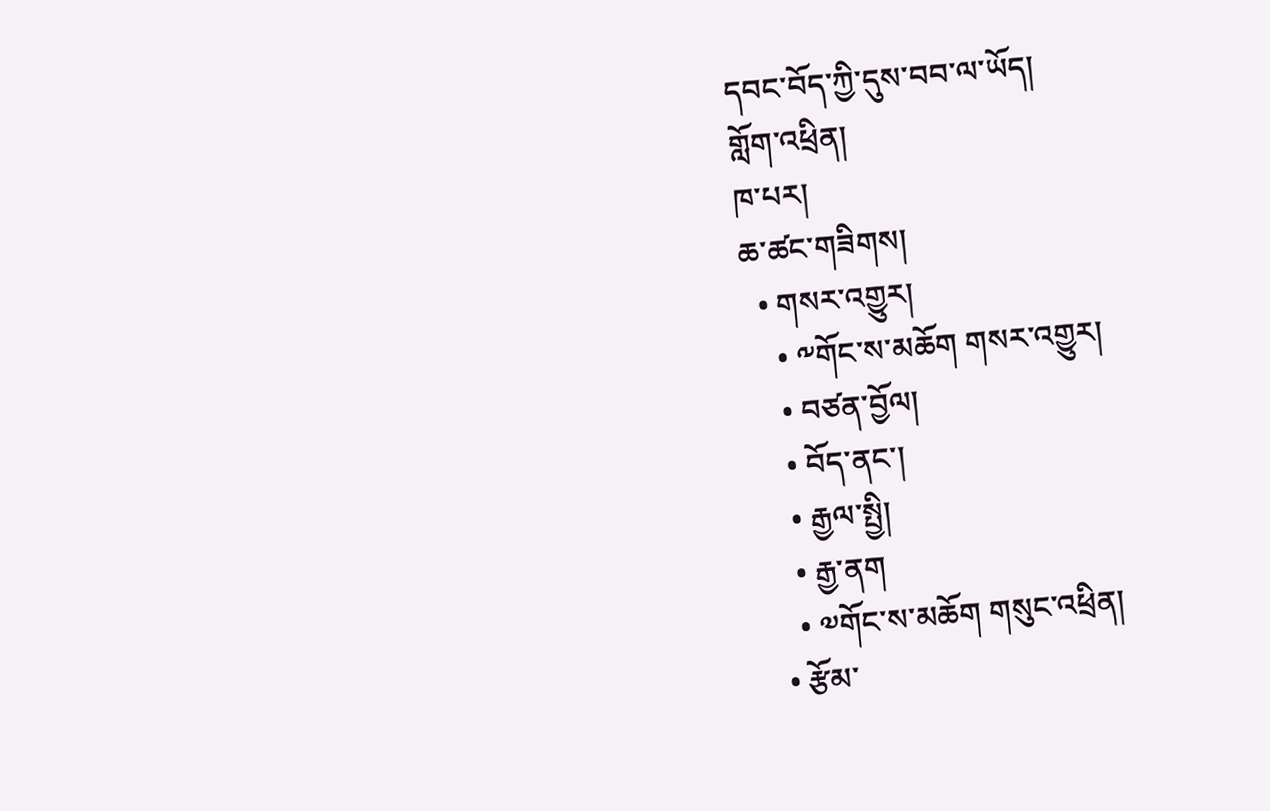དབང་བོད་ཀྱི་དུས་བབ་ལ་ཡོད།
གློག་འཕྲིན།
ཁ་པར།
ཆ་ཚང་གཟིགས།
  • གསར་འགྱུར།
    • ༸གོང་ས་མཆོག གསར་འགྱུར།
    • བཙན་བྱོལ།
    • བོད་ནང་།
    • རྒྱལ་སྤྱི།
    • རྒྱ་ནག
    • ༧གོང་ས་མཆོག གསུང་འཕྲིན།
  • རྩོམ་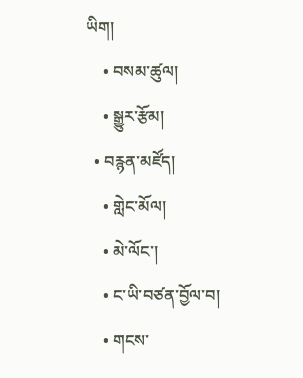ཡིག།
    • བསམ་ཚུལ།
    • སྒྱུར་རྩོམ།
  • བརྙན་མཛོད།
    • གླེང་མོལ།
    • མེ་ལོང་།
    • ང་ཡི་བཙན་བྱོལ་བ།
    • གངས་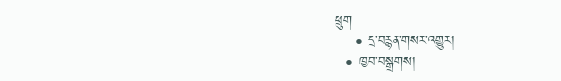ཕྲུག
    • དྲ་བརྙན་གསར་འགྱུར།
  • ཁྱབ་བསྒྲགས།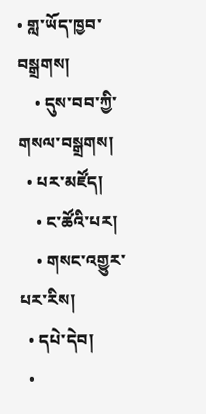• གླ་ཡོད་ཁྱབ་བསྒྲགས།
    • དུས་བབ་ཀྱི་གསལ་བསྒྲགས།
  • པར་མཛོད།
    • ང་ཚོའི་པར།
    • གསང་འགྱུར་པར་རིས།
  • དཔེ་དེབ།
  •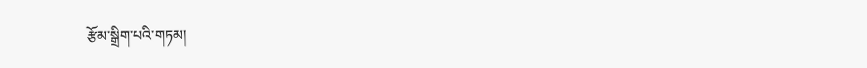རྩོམ་སྒྲིག་པའི་གཏམ།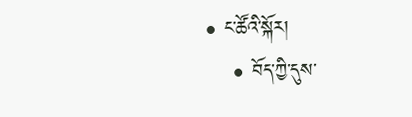• ང་ཚོའི་སྐོར།
    • བོད་ཀྱི་དུས་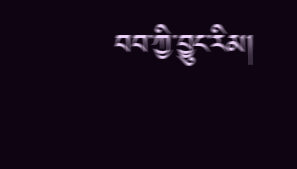བབ་ཀྱི་བྱུང་རིམ།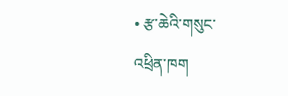• རྩ་ཆེའི་གསུང་འཕྲིན་ཁག